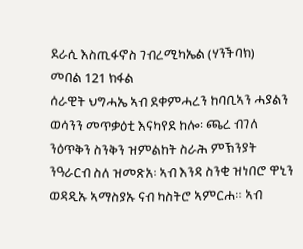ደራሲ እስጢፋኖስ ገብረሚካኤል (ሃንችባክ)
መበል 121 ክፋል
ሰራዊት ህግሓኤ ኣብ ደቀምሓረን ከባቢኣን ሓያልን ወሳንን መጥቃዕቲ እናካየደ ከሎ፡ ጫረ ብገለ ንዕጥቅን ስንቅን ዝምልከት ስራሕ ምኽንያት ንዓራርብ ስለ ዝመጽአ፡ ኣብ እንዳ ስንቂ ዝነበሮ ዋኒን ወዳዲኡ ኣማስያኡ ናብ ካስትሮ ኣምርሐ። ኣብ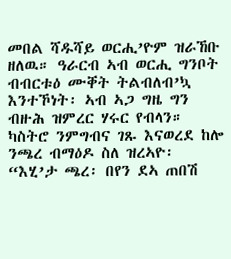መበል ሻዱሻይ ወርሒ’ዮም ዝራኸቡ ዘለዉ። ዓራርብ ኣብ ወርሒ ግንቦት ብብርቱዕ ሙቐት ትልብለብ’ኳ እንተኾነት፡ ኣብ ኣጋ ግዜ ግን ብዙሕ ዝምረር ሃሩር የብላን። ካስትሮ ንምግብና ገጹ እናወረደ ከሎ ንጫረ ብማዕዶ ስለ ዝረኣዮ፡ “እሂ’ታ ጫረ፡ በየን ደኣ ጠበሽ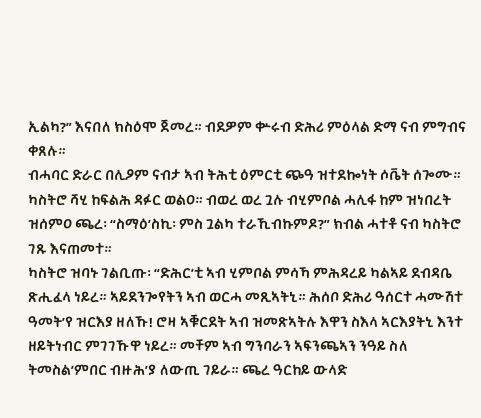ኢልካ?” እናበለ ክስዕሞ ጀመረ። ብደዎም ቍሩብ ድሕሪ ምዕላል ድማ ናብ ምግብና ቀጸሉ።
ብሓባር ድራር በሊዖም ናብታ ኣብ ትሕቲ ዕምርቲ ጭዓ ዝተደኰነት ሶቬት ሰጐሙ። ካስትሮ ሻሂ ከፍልሕ ዳፉር ወልዐ። ብወረ ወረ ጓሉ ብሂምቦል ሓሊፋ ከም ዝነበረት ዝሰምዐ ጫረ፡ “ስማዕ’ስኪ፡ ምስ ጓልካ ተራኺብኩምዶ?” ክብል ሓተቶ ናብ ካስትሮ ገጹ እናጠመተ።
ካስትሮ ዝባኑ ገልቢጡ፡ “ድሕር’ቲ ኣብ ሂምቦል ምሳኻ ምሕዳረይ ካልኣይ ደብዳቤ ጽሒፈላ ነይረ። ኣይደንጐየትን ኣብ ወርሓ መጺኣትኒ። ሕሰቦ ድሕሪ ዓሰርተ ሓሙሽተ ዓመት’የ ዝርእያ ዘለኹ! ሮዛ ኣቑርደት ኣብ ዝመጽኣትሉ እዋን ስእላ ኣርእያትኒ እንተ ዘይትነብር ምገገኹዋ ነይረ። መቸም ኣብ ግንባራን ኣፍንጫኣን ንዓይ ስለ ትመስል’ምበር ብዙሕ’ያ ለውጢ ገይራ። ጫረ ዓርከይ ውላድ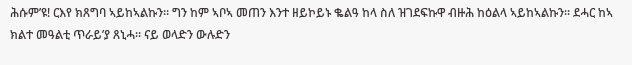ሕሱም’ዩ! ርእየ ክጸግባ ኣይከኣልኩን። ግን ከም ኣቦኣ መጠን እንተ ዘይኮይኑ ቈልዓ ከላ ስለ ዝገደፍኩዋ ብዙሕ ከዕልላ ኣይከኣልኩን። ደሓር ከኣ ክልተ መዓልቲ ጥራይ’ያ ጸኒሓ። ናይ ወላድን ውሉድን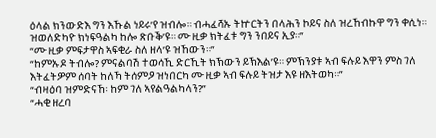ዕላል ክንውድእ ግን እኹል ነይሩ’የ ዝብሎ። ብሓፈሻኡ ትኵርትን በላሕን ኮይና ስለ ዝረኸብኩዋ ግን ቀሲነ። ዝወለድካዮ ክነፍዓልካ ከሎ ጽቡቕ’ዩ። ሙዚቃ ክትፈቱ ግን ንበይና ኢያ።”
“ሙዚቃ ምፍታዋስ ኣፍቂራ ስለ ዘላ’ዩ ዝኸውን።”
“ከምኡዶ ትብሎ? ምናልባሽ ተወሳኺ ድርኺት ክኽውን ይኽእል’ዩ። ምኽንያቱ ኣብ ፍሉይ እዋን ምስ ገለ እትፈትዎም ሰባት ከለኻ ትሰምዖ ዝነበርካ ሙዚቃ ኣብ ፍሉይ ትዝታ እዩ ዘእትወካ።”
“ብዛዕባ ዝምድናኸ፡ ከም ገለ ኣየልዓልካላን?”
“ሓቂ ዘረባ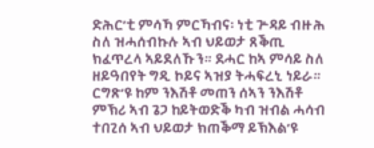ድሕር’ቲ ምሳኻ ምርኻብና፡ ነቲ ጕዳይ ብዙሕ ስለ ዝሓሰብኩሉ ኣብ ህይወታ ጸቕጢ ክፈጥረላ ኣይደለኹን። ደሓር ከኣ ምሳይ ስለ ዘይዓበየት ግዲ ኮይና ኣዝያ ትሓፍረኒ ነይራ። ርግጽ’ዩ ከም ንእሽቶ መጠን ሰኣን ንእሽቶ ምኽሪ ኣብ ጌጋ ከይትወድቕ ካብ ዝብል ሓሳብ ተበጊሰ ኣብ ህይወታ ክጠቕማ ይኽእል’ዩ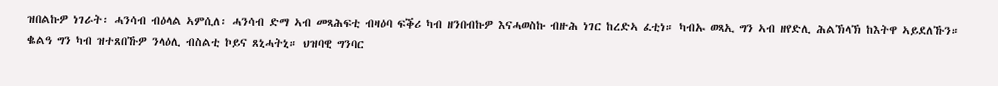ዝበልኩዎ ነገራት፡ ሓንሳብ ብዕላል ኣምሲለ፡ ሓንሳብ ድማ ኣብ መጻሕፍቲ ብዛዕባ ፍቕሪ ካብ ዘንበብኩዎ እናሓወስኩ ብዙሕ ነገር ከረድኣ ፈቲነ። ካብኡ ወጻኢ ግን ኣብ ዘየድሊ ሕልኽላኽ ከእትዋ ኣይደለኹን። ቈልዓ ግን ካብ ዝተጸበኹዎ ንላዕሊ ብስልቲ ኮይና ጸኒሓትኒ። ህዝባዊ ግንባር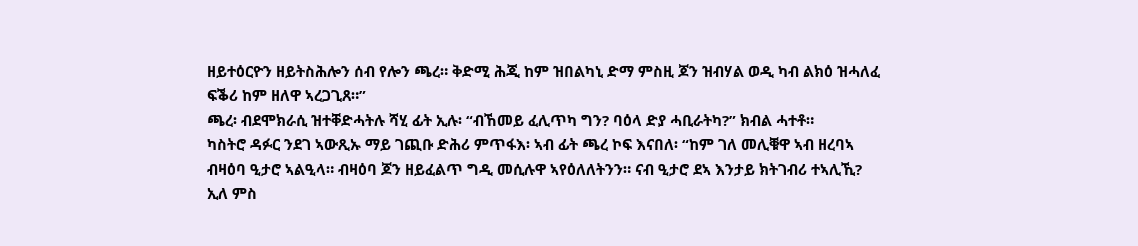ዘይተዕርዮን ዘይትስሕሎን ሰብ የሎን ጫረ። ቅድሚ ሕጂ ከም ዝበልካኒ ድማ ምስዚ ጆን ዝብሃል ወዲ ካብ ልክዕ ዝሓለፈ ፍቕሪ ከም ዘለዋ ኣረጋጊጸ።”
ጫረ፡ ብደሞክራሲ ዝተቐድሓትሉ ሻሂ ፊት ኢሉ፡ “ብኸመይ ፈሊጥካ ግን? ባዕላ ድያ ሓቢራትካ?” ክብል ሓተቶ።
ካስትሮ ዳፉር ንደገ ኣውጺኡ ማይ ገጪቡ ድሕሪ ምጥፋእ፡ ኣብ ፊት ጫረ ኮፍ እናበለ፡ “ከም ገለ መሊቑዋ ኣብ ዘረባኣ ብዛዕባ ዒታሮ ኣልዒላ። ብዛዕባ ጆን ዘይፈልጥ ግዲ መሲሉዋ ኣየዕለለትንን። ናብ ዒታሮ ደኣ እንታይ ክትገብሪ ተኣሊኺ? ኢለ ምስ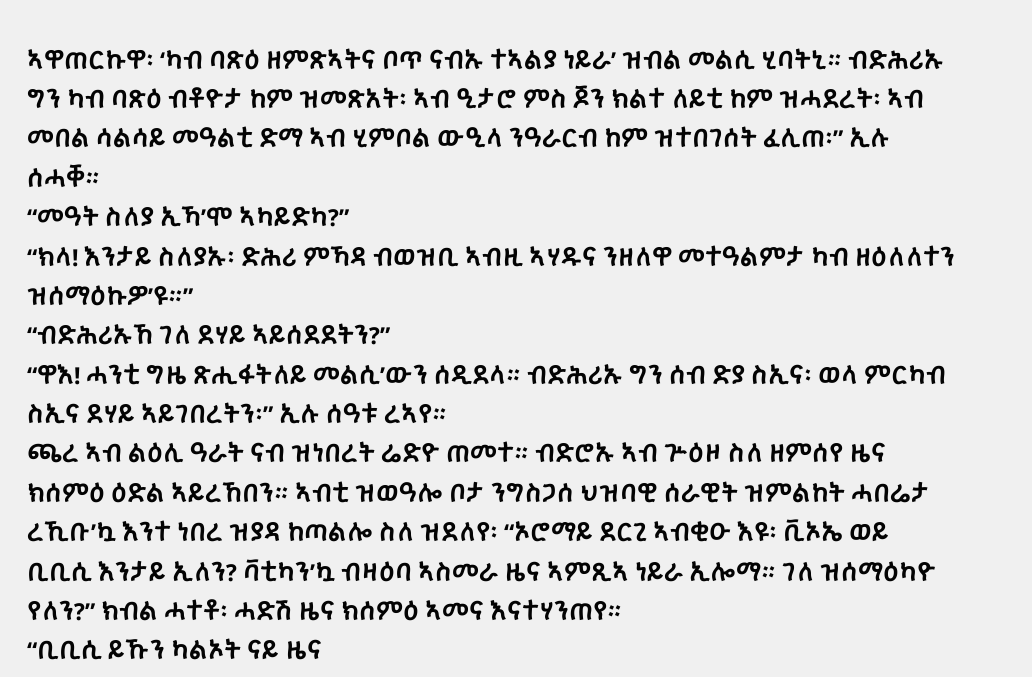ኣዋጠርኩዋ፡ ‘ካብ ባጽዕ ዘምጽኣትና ቦጥ ናብኡ ተኣልያ ነይራ’ ዝብል መልሲ ሂባትኒ። ብድሕሪኡ ግን ካብ ባጽዕ ብቶዮታ ከም ዝመጽአት፡ ኣብ ዒታሮ ምስ ጆን ክልተ ለይቲ ከም ዝሓደረት፡ ኣብ መበል ሳልሳይ መዓልቲ ድማ ኣብ ሂምቦል ውዒላ ንዓራርብ ከም ዝተበገሰት ፈሊጠ፡” ኢሉ ሰሓቐ።
“መዓት ስለያ ኢኻ’ሞ ኣካይድካ?”
“ክላ! እንታይ ስለያኡ፡ ድሕሪ ምኻዳ ብወዝቢ ኣብዚ ኣሃዱና ንዘለዋ መተዓልምታ ካብ ዘዕለለተን ዝሰማዕኩዎ’ዩ።”
“ብድሕሪኡኸ ገለ ደሃይ ኣይሰደደትን?”
“ዋእ! ሓንቲ ግዜ ጽሒፋትለይ መልሲ’ውን ሰዲደላ። ብድሕሪኡ ግን ሰብ ድያ ስኢና፡ ወላ ምርካብ ስኢና ደሃይ ኣይገበረትን፡” ኢሉ ሰዓቱ ረኣየ።
ጫረ ኣብ ልዕሊ ዓራት ናብ ዝነበረት ሬድዮ ጠመተ። ብድሮኡ ኣብ ጕዕዞ ስለ ዘምሰየ ዜና ክሰምዕ ዕድል ኣይረኸበን። ኣብቲ ዝወዓሎ ቦታ ንግስጋሰ ህዝባዊ ሰራዊት ዝምልከት ሓበሬታ ረኺቡ’ኳ እንተ ነበረ ዝያዳ ከጣልሎ ስለ ዝደለየ፡ “ኦሮማይ ደርጊ ኣብቂዑ እዩ፡ ቪኦኤ ወይ ቢቢሲ እንታይ ኢለን? ቫቲካን’ኳ ብዛዕባ ኣስመራ ዜና ኣምጺኣ ነይራ ኢሎማ። ገለ ዝሰማዕካዮ የለን?” ክብል ሓተቶ፡ ሓድሽ ዜና ክሰምዕ ኣመና እናተሃንጠየ።
“ቢቢሲ ይኹን ካልኦት ናይ ዜና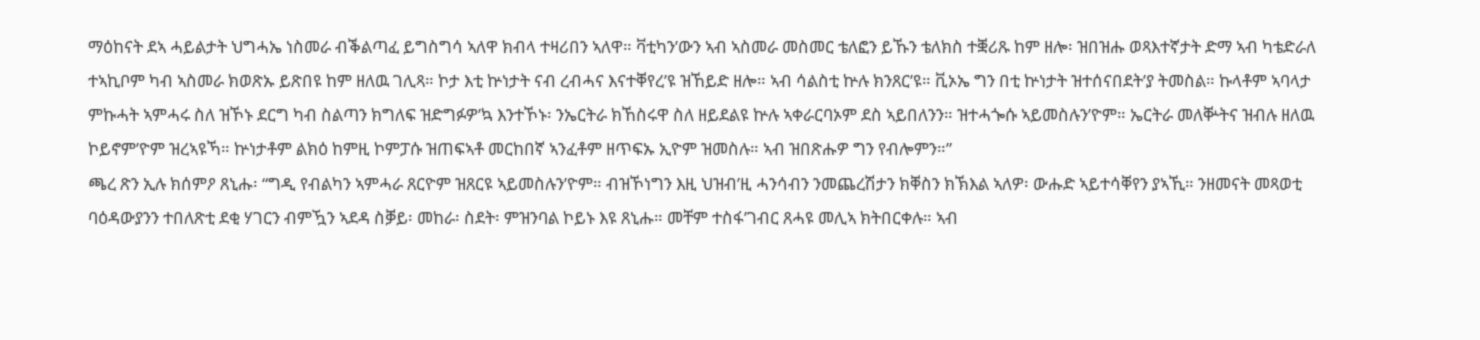ማዕከናት ደኣ ሓይልታት ህግሓኤ ነስመራ ብቕልጣፈ ይግስግሳ ኣለዋ ክብላ ተዛሪበን ኣለዋ። ቫቲካን’ውን ኣብ ኣስመራ መስመር ቴለፎን ይኹን ቴለክስ ተቛሪጹ ከም ዘሎ፡ ዝበዝሑ ወጻእተኛታት ድማ ኣብ ካቴድራለ ተኣኪቦም ካብ ኣስመራ ክወጽኡ ይጽበዩ ከም ዘለዉ ገሊጻ። ኮታ እቲ ኵነታት ናብ ረብሓና እናተቐየረ’ዩ ዝኸይድ ዘሎ። ኣብ ሳልስቲ ኵሉ ክንጸር’ዩ። ቪኦኤ ግን በቲ ኵነታት ዝተሰናበደት’ያ ትመስል። ኩላቶም ኣባላታ ምኩሓት ኣምሓሩ ስለ ዝኾኑ ደርግ ካብ ስልጣን ክግለፍ ዝድግፉዎ’ኳ እንተኾኑ፡ ንኤርትራ ክኸስሩዋ ስለ ዘይደልዩ ኵሉ ኣቀራርባኦም ደስ ኣይበለንን። ዝተሓጐሱ ኣይመስሉን’ዮም። ኤርትራ መለቝትና ዝብሉ ዘለዉ ኮይኖም’ዮም ዝረኣዩኻ። ኵነታቶም ልክዕ ከምዚ ኮምፓሱ ዝጠፍኣቶ መርከበኛ ኣንፈቶም ዘጥፍኡ ኢዮም ዝመስሉ። ኣብ ዝበጽሑዎ ግን የብሎምን።”
ጫረ ጽን ኢሉ ክሰምዖ ጸኒሑ፡ “ግዲ የብልካን ኣምሓራ ጸርዮም ዝጸርዩ ኣይመስሉን’ዮም። ብዝኾነግን እዚ ህዝብ’ዚ ሓንሳብን ንመጨረሽታን ክቐስን ክኽእል ኣለዎ፡ ውሑድ ኣይተሳቐየን ያኣኺ። ንዘመናት መጻወቲ ባዕዳውያንን ተበለጽቲ ደቂ ሃገርን ብምዃን ኣደዳ ስቓይ፡ መከራ፡ ስደት፡ ምዝንባል ኮይኑ እዩ ጸኒሑ። መቸም ተስፋ’ገብር ጸሓዩ መሊኣ ክትበርቀሉ። ኣብ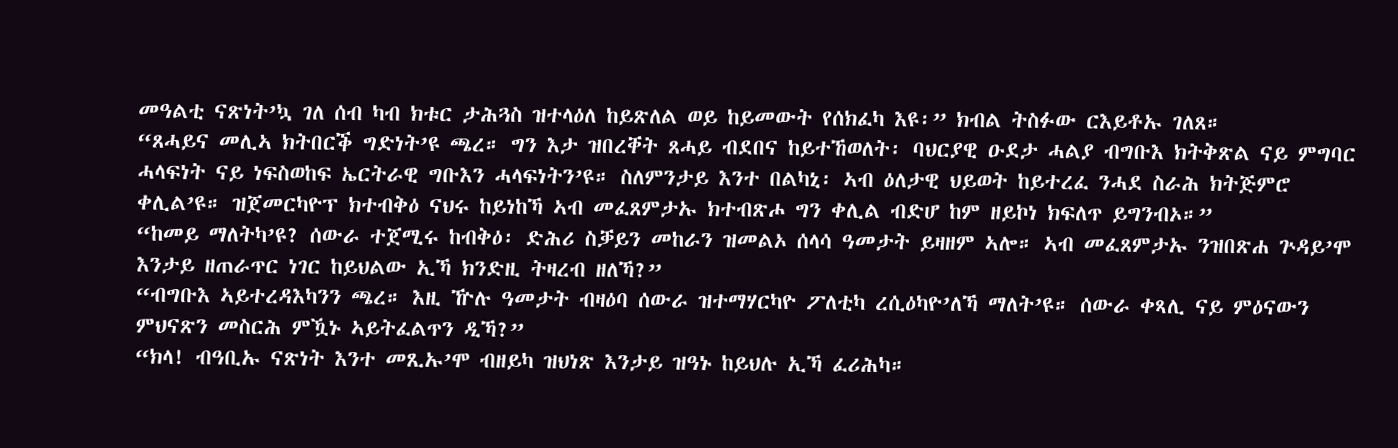መዓልቲ ናጽነት’ኳ ገለ ሰብ ካብ ክቱር ታሕጓስ ዝተላዕለ ከይጽለል ወይ ከይመውት የሰክፈካ እዩ፡” ክብል ትስፉው ርእይቶኡ ገለጸ።
“ጸሓይና መሊኣ ክትበርቕ ግድነት’ዩ ጫረ። ግን እታ ዝበረቐት ጸሓይ ብደበና ከይተኸወለት፡ ባህርያዊ ዑደታ ሓልያ ብግቡእ ክትቅጽል ናይ ምግባር ሓላፍነት ናይ ነፍስወከፍ ኤርትራዊ ግቡእን ሓላፍነትን’ዩ። ስለምንታይ እንተ በልካኒ፡ ኣብ ዕለታዊ ህይወት ከይተረፈ ንሓደ ስራሕ ክትጅምሮ ቀሊል’ዩ። ዝጀመርካዮፕ ክተብቅዕ ናህሩ ከይነከኻ ኣብ መፈጸምታኡ ክተብጽሖ ግን ቀሊል ብድሆ ከም ዘይኮነ ክፍለጥ ይግንብኦ።”
“ከመይ ማለትካ’ዩ? ሰውራ ተጀሚሩ ከብቅዕ፡ ድሕሪ ስቓይን መከራን ዝመልኦ ሰላሳ ዓመታት ይዛዘም ኣሎ። ኣብ መፈጸምታኡ ንዝበጽሐ ጕዳይ’ሞ እንታይ ዘጠራጥር ነገር ከይህልው ኢኻ ክንድዚ ትዛረብ ዘለኻ?”
“ብግቡእ ኣይተረዳእካንን ጫረ። እዚ ዅሉ ዓመታት ብዛዕባ ሰውራ ዝተማሃርካዮ ፖለቲካ ረሲዕካዮ’ለኻ ማለት’ዩ። ሰውራ ቀጻሊ ናይ ምዕናውን ምህናጽን መስርሕ ምዃኑ ኣይትፈልጥን ዲኻ?”
“ክላ! ብዓቢኡ ናጽነት እንተ መጺኡ’ሞ ብዘይካ ዝህነጽ እንታይ ዝዓኑ ከይህሉ ኢኻ ፈሪሕካ።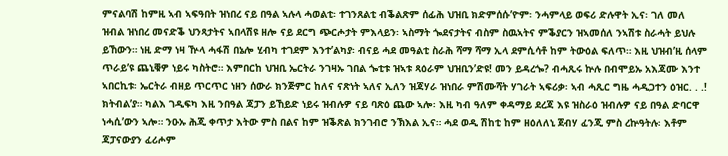ምናልባሽ ከምዚ ኣብ ኣፍዓበት ዝነበረ ናይ በዓል ኣሉላ ሓወልቲ፡ ተገንጸልቲ ብቕልጽም ሰፊሕ ህዝቢ ክድምሰሱ’ዮም፡ ንሓምላይ ወፍሪ ድሉዋት ኢና፡ ገለ መለ ዝብል ዝነበረ መናድቕ ህንጻታትና ኣበላሽዩ ዘሎ ናይ ደርግ ጭርሖታት ምእላይን፡ ኣስማት ጐደናታትና ብስም ስዉኣትና ምቕያርን ዝኣመሰለ ንኣሽቱ ስራሓት ይህሉ ይኸውን። ነዚ ድማ ነዛ ዅላ ሓፋሽ በኔሎ ሂብካ ተገደም እንተ’ልካያ፡ ብናይ ሓደ መዓልቲ ስራሕ ሻማ ሻማ ኢላ ደምሲሳቶ ከም ትውዕል ፍለጥ። እዚ ህዝብ’ዚ ሰላም ጥራይ’ዩ ጨኒቑዎ ነይሩ ካስትሮ። እምበርከ ህዝቢ ኤርትራ ንገዛኡ ገበል ጐቲቱ ዝኣቱ ጻዕራም ህዝቢን’ድዩ! መን ይዳረጐ? ብሓጺሩ ኵሉ በብሞይኡ አእጃሙ እንተ ኣበርኪቱ፡ ኤርትራ ብዘይ ጥርጥር ነዘን ሰውራ ክንጅምር ከለና ናጽነት ኣለና ኢለን ዝጃሃራ ዝነበራ ምሽሙሻት ሃገራት ኣፍሪቃ፡ ኣብ ሓጺር ግዜ ሓዲጋተን ዕዝር. . .! ክትብል’ያ። ካልእ ገዲፍካ እዚ ንበዓል ጃፓን ይኸይድ ነይሩ ዝብሉዎ ናይ ባጽዕ ጨው ኣሎ፡ እዚ ካብ ዓለም ቀዳማይ ደረጃ እዩ ዝስራዕ ዝብሉዎ ናይ በዓል ድባርዋ ነሓሲ’ውን ኣሎ። ንዑኡ ሕጂ ቀጥታ እትው ምስ በልና ከም ዝቕጽል ክንገብሮ ንኽእል ኢና። ሓደ ወዲ ሽከቲ ከም ዘዕለለኒ ጀብሃ ፈንጂ ምስ ረኵዓትሉ፡ እቶም ጃፓናውያን ፈሪሖም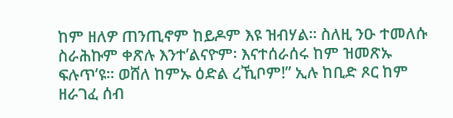ከም ዘለዎ ጠንጢኖም ከይዶም እዩ ዝብሃል። ስለዚ ንዑ ተመለሱ ስራሕኩም ቀጽሉ እንተ’ልናዮም፡ እናተሰራሰሩ ከም ዝመጽኡ ፍሉጥ’ዩ። ወሸለ ከምኡ ዕድል ረኺቦም!” ኢሉ ከቢድ ጾር ከም ዘራገፈ ሰብ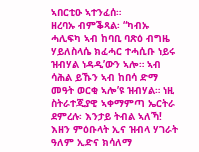ኣበርቲዑ ኣተንፈሰ።
ዘረባኡ ብምቕጻል፡ “ካብኡ ሓሊፍካ ኣብ ከባቢ ባጽዕ ብግዜ ሃይለስላሴ ክፈሓር ተሓሲቡ ነይሩ ዝብሃል ነዳዲ’ውን ኣሎ። ኣብ ሳሕል ይኹን ኣብ ከበሳ ድማ መዓት ወርቂ ኣሎ’ዩ ዝብሃል። ነዚ ስትራተጂያዊ ኣቀማምጣ ኤርትራ ደምረሉ፡ እንታይ ትብል ኣለኻ! እዘን ምዕቡላት ኢና ዝብላ ሃገራት ዓለም ኢድና ክሳለማ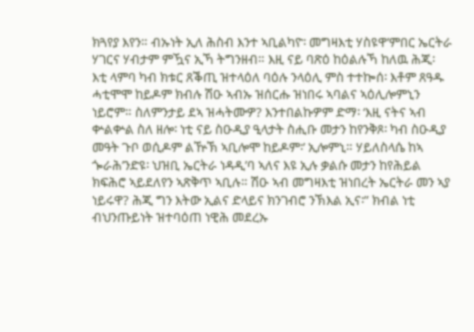ክጓየያ እየን። ብኡነት ኢለ ሕስብ እንተ ኣቢልካዮ፡ መግዛእቲ ሃስዩዋ’ምበር ኤርትራ ሃገርና ሃብታም ምዃና ኢኻ ትግንዘብ። እዚ ናይ ባጽዕ ከዕልሉኻ ከለዉ ሕጂ፡ እቲ ላምባ ካብ ክቱር ጸቕጢ ዝተላዕለ ባዕሉ ንላዕሊ ምስ ተተኰሰ፡ እቶም ጸዓዱ ሓቲሞሞ ከይዶም ክብሉ ሽዑ ኣብኡ ዝሰርሑ ዝነበሩ ኣባልና ኣዕሊሎምኒን ነይሮም። ስለምንታይ ደኣ ዝሓትሙዎ? እንተበልኩዎም ድማ፡ ‘እዚ ናትና ኣብ ቍልቍል ስለ ዘሎ፡ ነቲ ናይ ስዑዲያ ዒላታት ስሒቡ መታን ከየንቅጾ፡ ካብ ስዑዲያ መዓት ጉቦ ወሲዶም ልዅኽ ኣቢሎሞ ከይዶም፡’ ኢሎምኒ። ሃይለስላሴ ከኣ ጐራሕ’ንድዩ፡ ህዝቢ ኤርትራ ነዳዲ’ባ ኣለና እዩ ኢሉ ቃልሱ መታን ከየሕይል ክፍሕሮ ኣይደለየን ኣጽቅጥ ኣቢሉ። ሽዑ ኣብ መግዛእቲ ዝነበረት ኤርትራ መን ኣያ ነይሩዋ? ሕጂ ግን እትው ኢልና ድላይና ክንገብሮ ንኽእል ኢና፡” ክብል ነቲ ብህንጡይነት ዝተባዕጠ ነዊሕ መደረኡ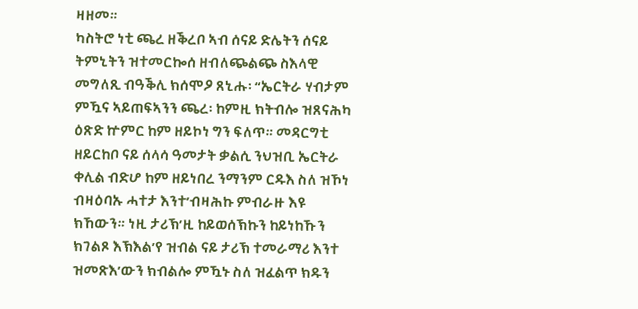ዛዘመ።
ካስትሮ ነቲ ጫረ ዘቕረቦ ኣብ ሰናይ ድሌትን ሰናይ ትምኒትን ዝተመርኰሰ ዘብለጭልጭ ስእላዊ መግለጺ ብዓቕሊ ክሰሞዖ ጸኒሑ፡ “ኤርትራ ሃብታም ምዃና ኣይጠፍኣንን ጫረ፡ ከምዚ ክትብሎ ዝጸናሕካ ዕጽድ ኵምር ከም ዘይኮነ ግን ፍለጥ። መዳርግቲ ዘይርከቦ ናይ ሰላሳ ዓመታት ቃልሲ ንህዝቢ ኤርትራ ቀሊል ብድሆ ከም ዘይነበረ ንማንም ርዱእ ስለ ዝኾነ ብዛዕባኡ ሓተታ እንተ’ብዛሕኩ ምብራዙ እዩ ክኸውን። ነዚ ታሪኽ’ዚ ከይወሰኽኩን ከይነከኹን ክገልጾ እኽእል’የ ዝብል ናይ ታሪኽ ተመራማሪ እንተ ዝመጽእ’ውን ክብልሎ ምዃኑ ስለ ዝፈልጥ ክዱን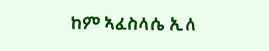ከም ኣፈስላሴ ኢለ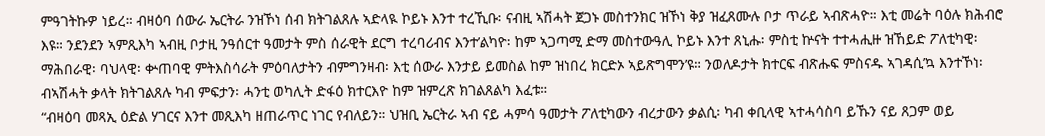ምዓገትኩዎ ነይረ። ብዛዕባ ሰውራ ኤርትራ ንዝኾነ ሰብ ክትገልጸሉ ኣድላዪ ኮይኑ እንተ ተረኺቡ፡ ናብዚ ኣሽሓት ጀጋኑ መስተንክር ዝኾነ ቅያ ዝፈጸሙሉ ቦታ ጥራይ ኣብጽሓዮ። እቲ መሬት ባዕሉ ክሕብሮ እዩ። ንደንደን ኣምጺእካ ኣብዚ ቦታዚ ንዓሰርተ ዓመታት ምስ ሰራዊት ደርግ ተረባሪብና እንተ’ልካዮ፡ ከም ኣጋጣሚ ድማ መስተውዓሊ ኮይኑ እንተ ጸኒሑ፡ ምስቲ ኵናት ተተሓሒዙ ዝኸይድ ፖለቲካዊ፡ ማሕበራዊ፡ ባህላዊ፡ ቍጠባዊ ምትእስሳራት ምዕባለታትን ብምግንዛብ፡ እቲ ሰውራ እንታይ ይመስል ከም ዝነበረ ክርድኦ ኣይጽግሞን’ዩ። ንወለዶታት ክተርፍ ብጽሑፍ ምስናዱ ኣገዳሲ’ኳ እንተኾነ፡ ብኣሽሓት ቃላት ክትገልጸሉ ካብ ምፍታን፡ ሓንቲ ወካሊት ድፋዕ ክተርእዮ ከም ዝምረጽ ክገልጸልካ እፈቱ።
“ብዛዕባ መጻኢ ዕድል ሃገርና እንተ መጺእካ ዘጠራጥር ነገር የብለይን። ህዝቢ ኤርትራ ኣብ ናይ ሓምሳ ዓመታት ፖለቲካውን ብረታውን ቃልሲ፡ ካብ ቀቢላዊ ኣተሓሳስባ ይኹን ናይ ጸጋም ወይ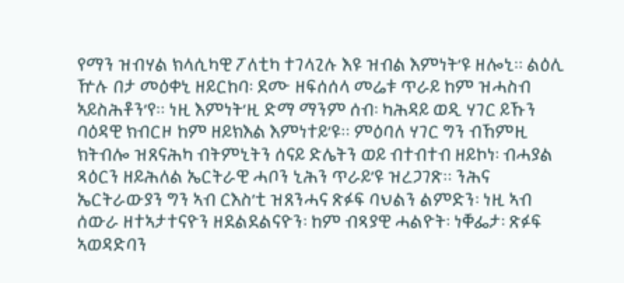የማን ዝብሃል ክላሲካዊ ፖለቲካ ተገላጊሉ እዩ ዝብል እምነት’ዩ ዘሎኒ። ልዕሊ ዅሉ በታ መዕቀኒ ዘይርከባ፡ ደሙ ዘፍሰሰላ መሬቱ ጥራይ ከም ዝሓስብ ኣይስሕቶን’የ። ነዚ እምነት’ዚ ድማ ማንም ሰብ፡ ካሕዳይ ወዲ ሃገር ይኹን ባዕዳዊ ክብርዞ ከም ዘይክእል እምነተይ’ዩ። ምዕባለ ሃገር ግን ብኸምዚ ክትብሎ ዝጸናሕካ ብትምኒትን ሰናይ ድሌትን ወይ ብተብተብ ዘይኮነ፡ ብሓያል ጻዕርን ዘይሕለል ኤርትራዊ ሓቦን ኒሕን ጥራይ’ዩ ዝረጋገጽ። ንሕና ኤርትራውያን ግን ኣብ ርእስ’ቲ ዝጸንሓና ጽፉፍ ባህልን ልምድን፡ ነዚ ኣብ ሰውራ ዘተኣታተናዮን ዘደልደልናዮን፡ ከም ብጻያዊ ሓልዮት፡ ነቐፌታ፡ ጽፉፍ ኣወዳድባን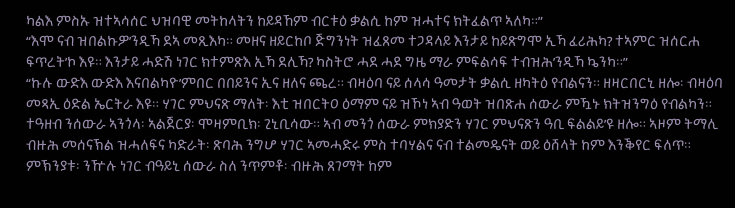ካልእ ምስኡ ዝተኣሳሰር ህዝባዊ መትከላትን ከይዳኸም ብርቱዕ ቃልሲ ከም ዝሓተና ክትፈልጥ ኣለካ።”
“እሞ ናብ ዝበልኩዎ’ንዲኻ ደኣ መጺእካ። መዘና ዘይርከቦ ጅግንነት ዝፈጸመ ተጋዳላይ እንታይ ከይጽግሞ ኢኻ ፈሪሕካ? ተኣምር ዝሰርሐ ፍጥረት’ኮ እዩ። እንታይ ሓድሽ ነገር ክተምጽእ ኢኻ ደሊኻ? ካስትሮ ሓደ ሓደ ግዜ ማራ ምፍልሳፍ ተብዝሕ’ንዲኻ ኴንካ።”
“ኩሉ ውድእ ውድእ እናበልካዮ’ምበር በበይንና ኢና ዘለና ጫረ። ብዛዕባ ናይ ሰላሳ ዓመታት ቃልሲ ዘካትዕ የብልናን። ዘዛርበርኒ ዘሎ፡ ብዛዕባ መጻኢ ዕድል ኤርትራ እዩ። ሃገር ምህናጽ ማለት፡ እቲ ዝበርትዐ ዕማም ናይ ዝኾነ ኣብ ዓወት ዝበጽሐ ሰውራ ምዃኑ ክትዝንግዕ የብልካን። ተዓዘብ ንሰውራ ኣንጎላ፡ ኣልጀርያ፡ ሞዛምቢክ፡ ጊኒቢሳው። ኣብ መንጎ ሰውራ ምክያድን ሃገር ምህናጽን ዓቢ ፍልልይ’ዩ ዘሎ። ኣዞም ትማሊ ብዙሕ መሰናኽል ዝሓለፍና ካድራት፡ ጽባሕ ንግሆ ሃገር ኣመሓድሩ ምስ ተባሃልና ናብ ተልመዴናት ወይ ዕሸላት ከም እንቕየር ፍለጥ። ምኽንያቱ፡ ንዅሉ ነገር ብዓይኒ ሰውራ ስለ ንጥምቶ፡ ብዙሕ ጸገማት ከም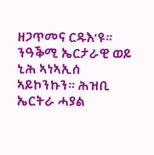ዘጋጥመና ርዱእ’ዩ። ንዓቕሚ ኤርታራዊ ወይ ኒሕ ኣነኣኢሰ ኣይኮንኩን። ሕዝቢ ኤርትራ ሓያል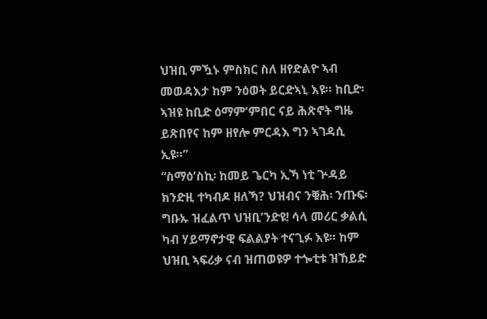ህዝቢ ምዃኑ ምስክር ስለ ዘየድልዮ ኣብ መወዳእታ ከም ንዕወት ይርድኣኒ እዩ። ከቢድ፡ ኣዝዩ ከቢድ ዕማም’ምበር ናይ ሕጽኖት ግዜ ይጽበየና ከም ዘየሎ ምርዳእ ግን ኣገዳሲ ኢዩ።”
“ስማዕ’ስኪ፡ ከመይ ጌርካ ኢኻ ነቲ ጕዳይ ክንድዚ ተካብዶ ዘለኻ? ህዝብና ንቑሕ፡ ንጡፍ፡ ግቡኡ ዝፈልጥ ህዝቢ’ንድዩ! ሳላ መሪር ቃልሲ ካብ ሃይማኖታዊ ፍልልያት ተናጊፉ እዩ። ከም ህዝቢ ኣፍሪቃ ናብ ዝጠወዩዎ ተጐቲቱ ዝኸይድ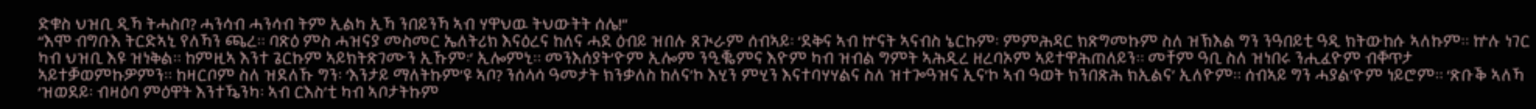ድቁስ ህዝቢ ዲኻ ትሓስቦ? ሓንሳብ ሓንሳብ ትም ኢልካ ኢኻ ንበይንኻ ኣብ ሃዋህዉ ትህውትት ሰሌ!”
“እሞ ብግቡእ ትርድኣኒ የለኻን ጫረ። ባጽዕ ምስ ሓዝናያ መስመር ኤለትሪክ እናዕረና ከለና ሓደ ዕብይ ዝበሉ ጸጒራም ሰብኣይ፡ ‘ደቅና ኣብ ኵናት ኣናብስ ኔርኩም፡ ምምሕዳር ክጽግመኩም ስለ ዝኽእል ግን ንዓበይቲ ዓዲ ክትውከሱ ኣለኩም። ኵሉ ነገር ካብ ህዝቢ እዩ ዝነቅል። ከምዚኣ እንተ ጌርኩም ኣይክትጽገሙን ኢኹም፡’ ኢሎምኒ። መንእሰያት’ዮም ኢሎም ንዒቘምና እዮም ካብ ዝብል ግምት ኣሕዲረ ዘረባኦም ኣይተዋሕጠለይን። መቸም ዓቢ ስለ ዝነበሩ ንሒፈዮም ብቐጥታ ኣይተቓወምኩዎምን። ከዛርቦም ስለ ዝደለኹ ግን፡ ‘እንታይ ማለትኩም’ዩ ኣቦ? ንሰላሳ ዓመታት ክንቃለስ ከለና’ኮ እሂን ምሂን እናተባሃሃልና ስለ ዝተጐዓዝና ኢና’ኮ ኣብ ዓወት ክንበጽሕ ክኢልና’ ኢለዮም። ሰብኣይ ግን ሓያል’ዮም ነይሮም። ‘ጽቡቕ ኣለኻ ‘ዝወደይ፡ ብዛዕባ ምዕዋት እንተዄንካ፡ ኣብ ርእስ’ቲ ካብ ኣቦታትኩም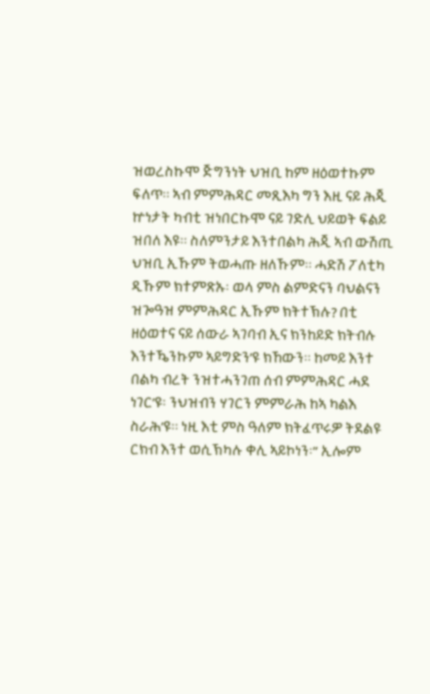ዝወረስኩሞ ጅግንነት ህዝቢ ከም ዘዕወተኩም ፍለጥ። ኣብ ምምሕዳር መጺእካ ግን እዚ ናይ ሕጂ ኵነታት ካብቲ ዝነበርኩሞ ናይ ገድሊ ህይወት ፍልይ ዝበለ እዩ። ስለምንታይ እንተበልካ ሕጂ ኣብ ውሽጢ ህዝቢ ኢኹም ትወሓጡ ዘለኹም። ሓድሽ ፖለቲካ ዲኹም ክተምጽኡ፡ ወላ ምስ ልምድናን ባህልናን ዝጐዓዝ ምምሕዳር ኢኹም ክትተኽሉ? በቲ ዘዕወተና ናይ ሰውራ ኣገባብ ኢና ክንከይድ ክትብሉ እንተዄንኩም ኣይግድን’ዩ ክኸውን። ከመይ እንተ በልካ ብረት ንዝተሓንገጠ ሰብ ምምሕዳር ሓደ ነገር’ዩ፡ ንህዝብን ሃገርን ምምራሕ ከኣ ካልእ ስራሕ’ዩ። ነዚ እቲ ምስ ዓለም ክትፈጥሩዎ ትደልዩ ርክብ እንተ ወሲኽካሉ ቀሊ ኣይኮነን፡” ኢሎም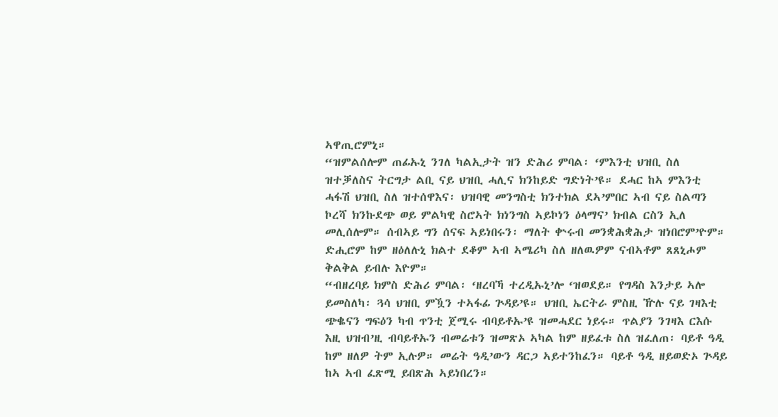ኣዋጢሮምኒ።
“ዝምልሰሎም ጠፊኡኒ ንገለ ካልኢታት ዝን ድሕሪ ምባል፡ ‘ምእንቲ ህዝቢ ስለ ዝተቓለስና ትርግታ ልቢ ናይ ህዝቢ ሓሊና ክንከይድ ግድነት’ዩ። ደሓር ከኣ ምእንቲ ሓፋሽ ህዝቢ ስለ ዝተሰዋእና፡ ህዝባዊ መንግስቲ ክንተክል ደኣ’ምበር ኣብ ናይ ስልጣን ኮረሻ ክንኩደጭ ወይ ምልካዊ ስሮኣት ክነንግስ ኣይኮነን ዕላማና’ ክብል ርስን ኢለ መሊሰሎም። ሰብኣይ ግን ሰናፍ ኣይነበሩን፡ ማለት ቍሩብ መንቋሕቋሕታ ዝነበሮም’ዮም። ድሒሮም ከም ዘዕለሉኒ ክልተ ደቆም ኣብ ኣሜሪካ ስለ ዘለዉዎም ናብኣቶም ጸጸኒሖም ቅልቅል ይብሉ እዮም።
“ብዘረባይ ክምስ ድሕሪ ምባል፡ ‘ዘረባኻ ተረዲኡኒ’ሎ ‘ዝወደይ። የግዳስ እንታይ ኣሎ ይመስለካ፡ ጓሳ ህዝቢ ምዃን ተኣፋፊ ጕዳይ’ዩ። ህዝቢ ኤርትራ ምስዚ ዅሉ ናይ ገዛእቲ ጭቈናን ግፍዕን ካብ ጥንቲ ጀሚሩ ብባይቶኡ’ዩ ዝመሓደር ነይሩ። ጥልያን ንገዛእ ርእሱ እዚ ህዝብ’ዚ ብባይቶኡን ብመሬቱን ዝመጽኦ ኣካል ከም ዘይፈቱ ስለ ዝፈለጠ፡ ባይቶ ዓዲ ከም ዘለዎ ትም ኢሉዎ። መሬት ዓዲ’ውን ዳርጋ ኣይተንከፈን። ባይቶ ዓዲ ዘይወድኦ ጕዳይ ከኣ ኣብ ፈጽሚ ይበጽሕ ኣይነበረን።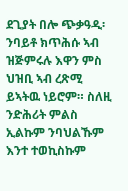ደጊያት በሎ ጭቃዓዲ፡ ንባይቶ ክጥሕሱ ኣብ ዝጅምሩሉ እዋን ምስ ህዝቢ ኣብ ረጽሚ ይኣትዉ ነይሮም። ስለዚ ንድሕሪት ምልስ ኢልኩም ንባህልኹም እንተ ተወኪስኩም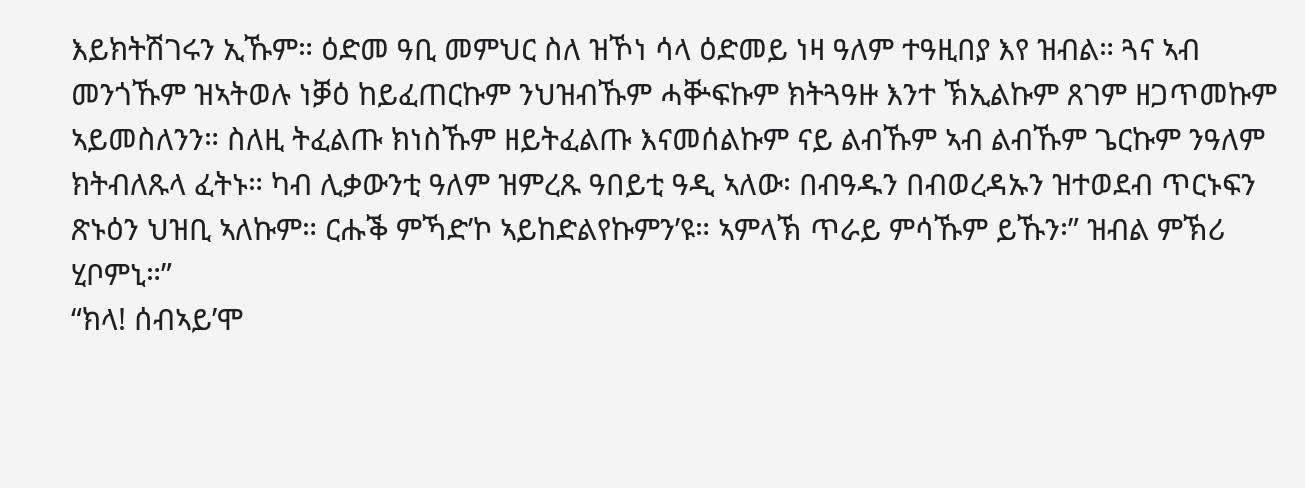እይክትሽገሩን ኢኹም። ዕድመ ዓቢ መምህር ስለ ዝኾነ ሳላ ዕድመይ ነዛ ዓለም ተዓዚበያ እየ ዝብል። ጓና ኣብ መንጎኹም ዝኣትወሉ ነቓዕ ከይፈጠርኩም ንህዝብኹም ሓቝፍኩም ክትጓዓዙ እንተ ኽኢልኩም ጸገም ዘጋጥመኩም ኣይመስለንን። ስለዚ ትፈልጡ ክነስኹም ዘይትፈልጡ እናመሰልኩም ናይ ልብኹም ኣብ ልብኹም ጌርኩም ንዓለም ክትብለጹላ ፈትኑ። ካብ ሊቃውንቲ ዓለም ዝምረጹ ዓበይቲ ዓዲ ኣለው፡ በብዓዱን በብወረዳኡን ዝተወደብ ጥርኑፍን ጽኑዕን ህዝቢ ኣለኩም። ርሑቕ ምኻድ’ኮ ኣይከድልየኩምን’ዩ። ኣምላኽ ጥራይ ምሳኹም ይኹን፡” ዝብል ምኽሪ ሂቦምኒ።”
“ክላ! ሰብኣይ’ሞ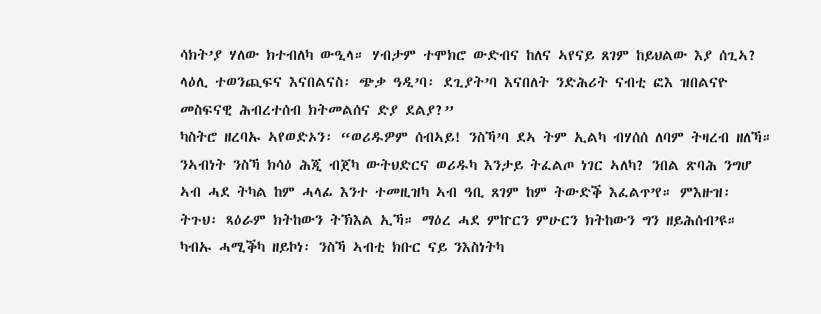ሳክት’ያ ሃለው ክተብለካ ውዒላ። ሃብታም ተሞክሮ ውድብና ከለና ኣየናይ ጸገም ከይህልው እያ ሰጊኣ? ላዕሊ ተወንጪፍና እናበልናስ፡ ጭቃ ዓዲ’ባ፡ ደጊያት’ባ እናበለት ንድሕሪት ናብቲ ፎእ ዝበልናዮ መስፍናዊ ሕብረተሰብ ክትመልሰና ድያ ደልያ?”
ካስትሮ ዘረባኡ ኣየወድኦን፡ “ወሪዱዎም ሰብኣይ! ንስኻ’ባ ደኣ ትም ኢልካ ብሃሰሰ ለባም ትዛረብ ዘለኻ። ንኣብነት ንስኻ ክሳዕ ሕጂ ብጀካ ውትህድርና ወሪዱካ እንታይ ትፈልጦ ነገር ኣለካ? ንበል ጽባሕ ንግሆ ኣብ ሓደ ትካል ከም ሓላፊ እንተ ተመዚዝካ ኣብ ዓቢ ጸገም ከም ትውድቕ እፈልጥ’የ። ምእዙዝ፡ ትጉህ፡ ጻዕራም ክትከውን ትኽእል ኢኻ። ማዕረ ሓደ ምኵርን ምሁርን ክትከውን ግን ዘይሕሰብ’ዩ። ካብኡ ሓሚቕካ ዘይኮነ፡ ንስኻ ኣብቲ ክቡር ናይ ንእስነትካ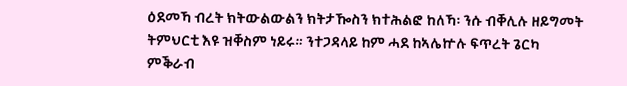ዕደመኻ ብረት ክትውልውልን ክትታዀስን ክተሕልፎ ከለኻ፡ ንሱ ብቐሊሉ ዘይግመት ትምህርቲ እዩ ዝቐስም ነይሩ። ንተጋዳላይ ከም ሓደ ከኣሌኵሉ ፍጥረት ጌርካ ምቕራብ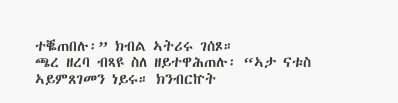ተቘጠበሉ፡” ክብል ኣትሪሩ ገሰጾ።
ጫረ ዘረባ ብጻዩ ስለ ዘይተዋሕጠሉ፡ “ኣታ ናቱስ ኣይምጸገመን ነይሩ። ክንብርኵት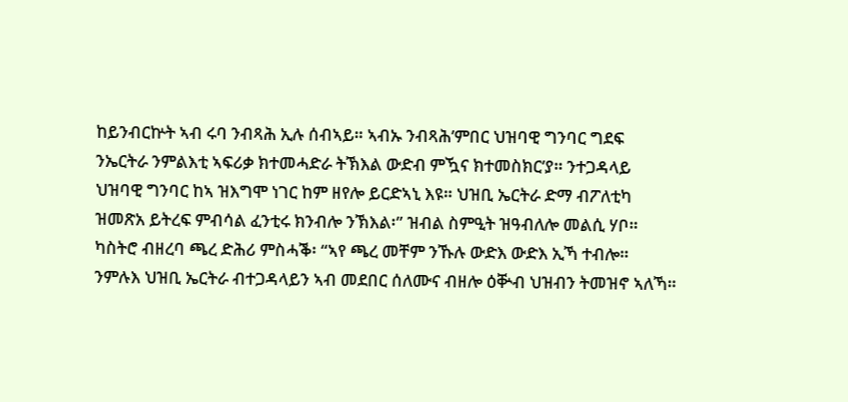ከይንብርኵት ኣብ ሩባ ንብጻሕ ኢሉ ሰብኣይ። ኣብኡ ንብጻሕ’ምበር ህዝባዊ ግንባር ግደፍ ንኤርትራ ንምልእቲ ኣፍሪቃ ክተመሓድራ ትኽእል ውድብ ምዃና ክተመስክር’ያ። ንተጋዳላይ ህዝባዊ ግንባር ከኣ ዝእግሞ ነገር ከም ዘየሎ ይርድኣኒ እዩ። ህዝቢ ኤርትራ ድማ ብፖለቲካ ዝመጽአ ይትረፍ ምብሳል ፈንቲሩ ክንብሎ ንኽእል፡” ዝብል ስምዒት ዝዓብለሎ መልሲ ሃቦ።
ካስትሮ ብዘረባ ጫረ ድሕሪ ምስሓቕ፡ “ኣየ ጫረ መቸም ንኹሉ ውድእ ውድእ ኢኻ ተብሎ። ንምሉእ ህዝቢ ኤርትራ ብተጋዳላይን ኣብ መደበር ሰለሙና ብዘሎ ዕቝብ ህዝብን ትመዝኖ ኣለኻ።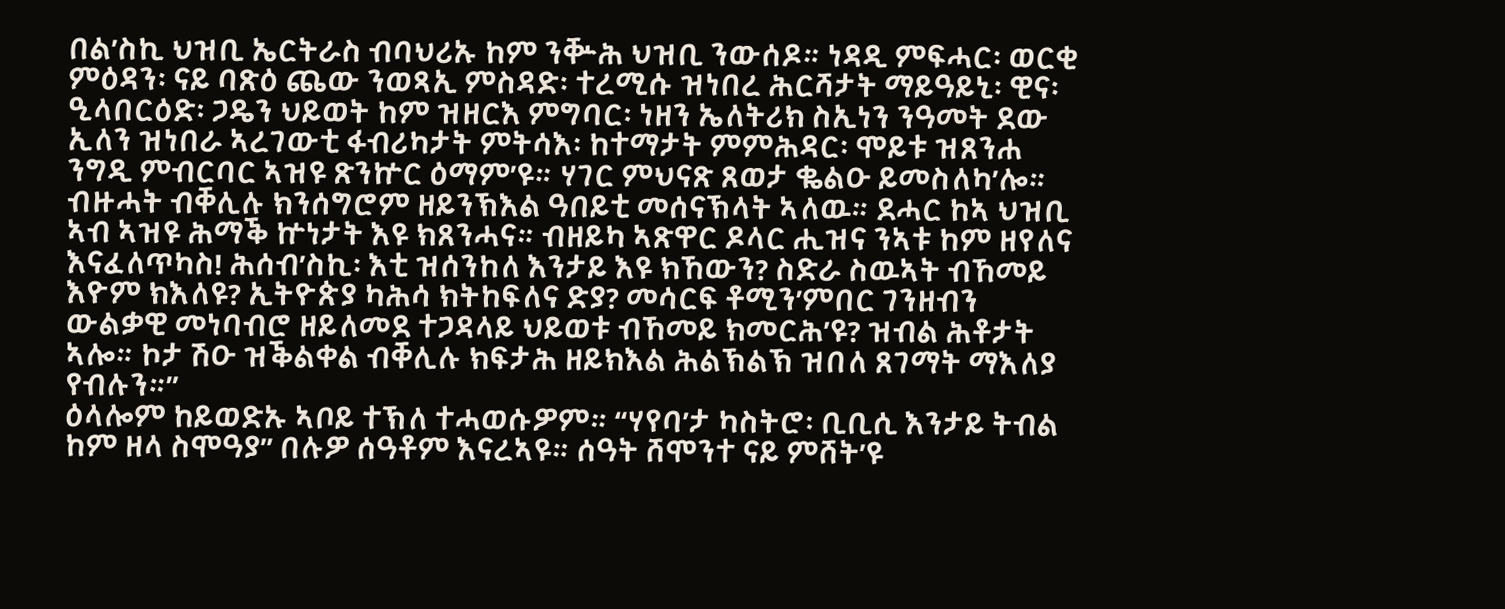በል’ስኪ ህዝቢ ኤርትራስ ብባህሪኡ ከም ንቝሕ ህዝቢ ንውሰዶ። ነዳዲ ምፍሓር፡ ወርቂ ምዕዳን፡ ናይ ባጽዕ ጨው ንወጻኢ ምስዳድ፡ ተረሚሱ ዝነበረ ሕርሻታት ማይዓይኒ፡ ዊና፡ ዒላበርዕድ፡ ጋዴን ህይወት ከም ዝዘርእ ምግባር፡ ነዘን ኤለትሪክ ስኢነን ንዓመት ደው ኢለን ዝነበራ ኣረገውቲ ፋብሪካታት ምትሳእ፡ ከተማታት ምምሕዳር፡ ሞይቱ ዝጸንሐ ንግዲ ምብርባር ኣዝዩ ጽንኵር ዕማም’ዩ። ሃገር ምህናጽ ጸወታ ቈልዑ ይመስለካ’ሎ። ብዙሓት ብቐሊሉ ክንሰግሮም ዘይንኽእል ዓበይቲ መሰናኽላት ኣለዉ። ደሓር ከኣ ህዝቢ ኣብ ኣዝዩ ሕማቕ ኵነታት እዩ ክጸንሓና። ብዘይካ ኣጽዋር ዶላር ሒዝና ንኣቱ ከም ዘየለና እናፈለጥካስ! ሕሰብ’ስኪ፡ እቲ ዝሰንከለ እንታይ እዩ ክኸውን? ስድራ ስዉኣት ብኸመይ እዮም ክእለዩ? ኢትዮጵያ ካሕሳ ክትከፍለና ድያ? መሳርፍ ቶሚን’ምበር ገንዘብን ውልቃዊ መነባብሮ ዘይለመደ ተጋዳላይ ህይወቱ ብኸመይ ክመርሕ’ዩ? ዝብል ሕቶታት ኣሎ። ኮታ ሽዑ ዝቕልቀል ብቐሊሉ ክፍታሕ ዘይክእል ሕልኽልኽ ዝበለ ጸገማት ማእለያ የብሉን።”
ዕላሎም ከይወድኡ ኣቦይ ተኽለ ተሓወሱዎም። “ሃየባ’ታ ካስትሮ፡ ቢቢሲ እንታይ ትብል ከም ዘላ ስሞዓያ” በሉዎ ሰዓቶም እናረኣዩ። ሰዓት ሸሞንተ ናይ ምሸት’ዩ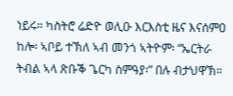ነይሩ። ካስትሮ ሬድዮ ወሊዑ እርእስቲ ዜና እናሰምዐ ከሎ፡ ኣቦይ ተኽለ ኣብ መንጎ ኣትዮም፡ “ኤርትራ ትብል ኣላ ጽቡቕ ጌርካ ስምዓያ፡” በሉ ብታህዋኽ።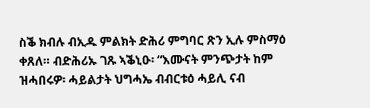ስቕ ክብሉ ብኢዱ ምልክት ድሕሪ ምግባር ጽን ኢሉ ምስማዕ ቀጸለ። ብድሕሪኡ ገጹ ኣቕኒዑ፡ “እሙናት ምንጭታት ከም ዝሓበሩዎ፡ ሓይልታት ህግሓኤ ብብርቱዕ ሓይሊ ናብ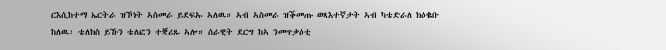ርእሲከተማ ኤርትራ ዝኾነት ኣስመራ ይደፍኡ ኣለዉ። ኣብ ኣስመራ ዝቕመጡ ወጻእተኛታት ኣብ ካቴድራለ ክዕቈቡ ከለዉ፡ ቴለክስ ይኹን ቴለፎን ተቛሪጹ ኣሎ። ሰራዊት ደርግ ከኣ ንመጥቃዕቲ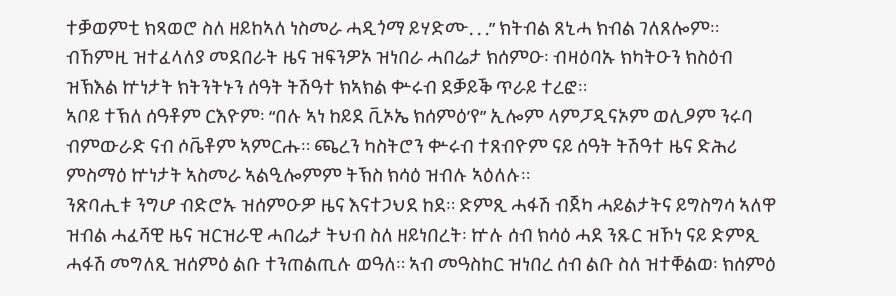ተቓወምቲ ክጻወሮ ስለ ዘይከኣለ ነስመራ ሓዲጎማ ይሃድሙ. . .” ክትብል ጸኒሓ ክብል ገለጸሎም። ብኸምዚ ዝተፈላለያ መደበራት ዜና ዝፍንዎኦ ዝነበራ ሓበሬታ ክሰምዑ፡ ብዛዕባኡ ክካትዑን ክስዕብ ዝኽእል ኵነታት ክትንትኑን ሰዓት ትሽዓተ ክኣክል ቍሩብ ደቓይቕ ጥራይ ተረፎ።
ኣቦይ ተኽለ ሰዓቶም ርእዮም፡ “በሉ ኣነ ከይደ ቪኦኤ ክሰምዕ’የ” ኢሎም ላምፓዲናኦም ወሊዖም ንሩባ ብምውራድ ናብ ሶቬቶም ኣምርሑ። ጫረን ካስትሮን ቍሩብ ተጸብዮም ናይ ሰዓት ትሽዓተ ዜና ድሕሪ ምስማዕ ኵነታት ኣስመራ ኣልዒሎምም ትኽስ ክሳዕ ዝብሉ ኣዕለሉ።
ንጽባሒቱ ንግሆ ብድሮኡ ዝሰምዑዎ ዜና እናተጋህደ ከደ። ድምጺ ሓፋሽ ብጀካ ሓይልታትና ይግስግሳ ኣለዋ ዝብል ሓፈሻዊ ዜና ዝርዝራዊ ሓበሬታ ትህብ ስለ ዘይነበረት፡ ኵሉ ሰብ ክሳዕ ሓደ ንጹር ዝኾነ ናይ ድምጺ ሓፋሽ መግለጺ ዝሰምዕ ልቡ ተንጠልጢሉ ወዓለ። ኣብ መዓስከር ዝነበረ ሰብ ልቡ ስለ ዝተቐልወ፡ ክሰምዕ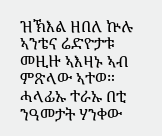ዝኽእል ዘበለ ኵሉ ኣንቴና ሬድዮታቱ መዚዙ ኣእዛኑ ኣብ ምጽላው ኣተወ። ሓላፊኡ ተራኡ በቲ ንዓመታት ሃንቀው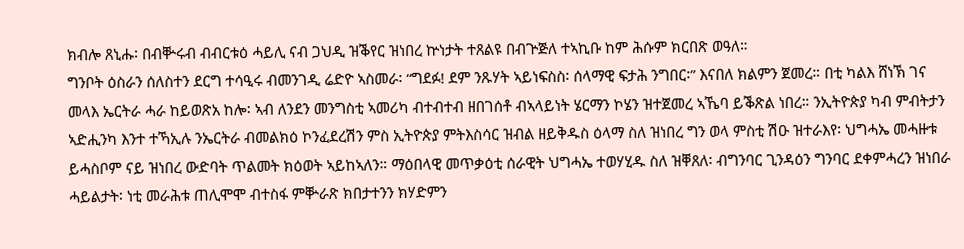ክብሎ ጸኒሑ፡ በብቝሩብ ብብርቱዕ ሓይሊ ናብ ጋህዲ ዝቕየር ዝነበረ ኵነታት ተጸልዩ በብጕጅለ ተኣኪቡ ከም ሕሱም ክርበጽ ወዓለ።
ግንቦት ዕስራን ሰለስተን ደርግ ተሳዒሩ ብመንገዲ ሬድዮ ኣስመራ፡ “ግደፉ! ደም ንጹሃት ኣይነፍስስ፡ ሰላማዊ ፍታሕ ንግበር፡” እናበለ ክልምን ጀመረ። በቲ ካልእ ሸነኽ ገና መላእ ኤርትራ ሓራ ከይወጽአ ከሎ፡ ኣብ ለንደን መንግስቲ ኣመሪካ ብተብተብ ዘበገሰቶ ብኣላይነት ሄርማን ኮሄን ዝተጀመረ ኣኼባ ይቕጽል ነበረ። ንኢትዮጵያ ካብ ምብትታን ኣድሒንካ እንተ ተኻኢሉ ንኤርትራ ብመልክዕ ኮንፈደረሽን ምስ ኢትዮጵያ ምትእስሳር ዝብል ዘይቅዱስ ዕላማ ስለ ዝነበረ ግን ወላ ምስቲ ሽዑ ዝተራእየ፡ ህግሓኤ መሓዙቱ ይሓስቦም ናይ ዝነበረ ውድባት ጥልመት ክዕወት ኣይከኣለን። ማዕበላዊ መጥቃዕቲ ሰራዊት ህግሓኤ ተወሃሂዱ ስለ ዝቐጸለ፡ ብግንባር ጊንዳዕን ግንባር ደቀምሓረን ዝነበራ ሓይልታት፡ ነቲ መራሕቱ ጠሊሞሞ ብተስፋ ምቝራጽ ክበታተንን ክሃድምን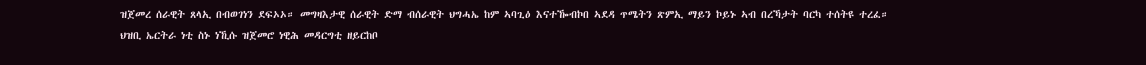ዝጀመረ ሰራዊት ጸላኢ በብወገነን ደፍኦኦ። መግዛእታዊ ሰራዊት ድማ ብሰራዊት ህግሓኤ ከም ኣባጊዕ እናተዀብኮበ ኣደዳ ጥሜትን ጽምኢ ማይን ኮይኑ ኣብ በረኻታት ባርካ ተሰትዩ ተረፈ። ህዝቢ ኤርትራ ነቲ ስኑ ነኺሱ ዝጀመሮ ነዊሕ መዳርግቲ ዘይርከቦ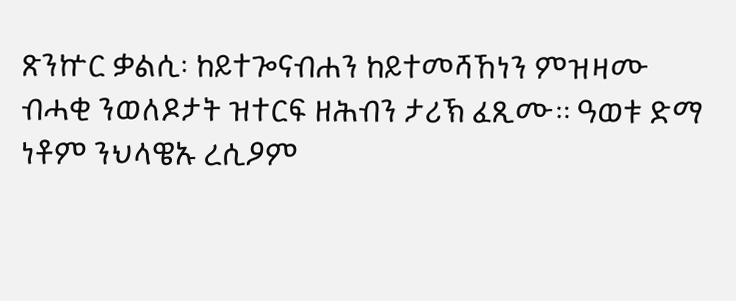ጽንኵር ቃልሲ፡ ከይተጐናብሐን ከይተመሻኸነን ምዝዛሙ ብሓቂ ንወለዶታት ዝተርፍ ዘሕብን ታሪኽ ፈጺሙ። ዓወቱ ድማ ነቶም ንህላዌኡ ረሲዖም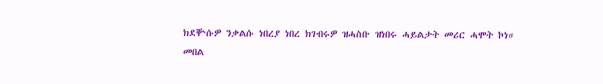ክደቝሱዎ ንቃልሱ ነበረያ ነበረ ክገብሩዎ ዝሓስቡ ዝነበሩ ሓይልታት መሪር ሓሞት ኮነ።
መበል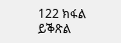122 ክፋል
ይቕጽል